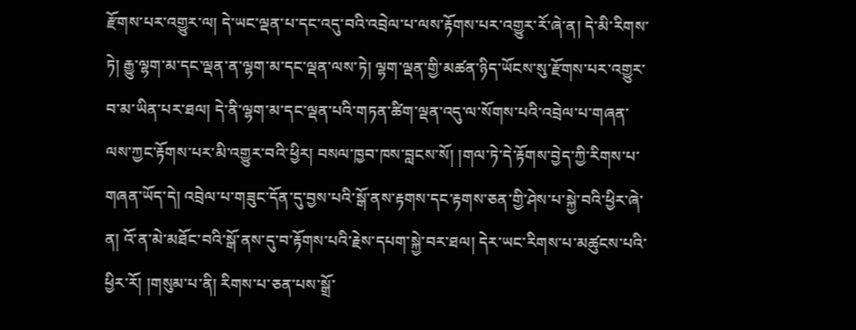རྫོགས་པར་འགྱུར་ལ། དེ་ཡང་ལྡན་པ་དང་འདུ་བའི་འབྲེལ་པ་ལས་རྟོགས་པར་འགྱུར་རོ་ཞེ་ན། དེ་མི་རིགས་ཏེ། རྒྱུ་ལྷག་མ་དང་ལྡན་ན་ལྷག་མ་དང་ལྡན་ལས་ཏེ། ལྷག་ལྡན་གྱི་མཚན་ཉིད་ཡོངས་སུ་རྫོགས་པར་འགྱུར་བ་མ་ཡིན་པར་ཐལ། དེ་ནི་ལྷག་མ་དང་ལྡན་པའི་གཏན་ཚིག་ལྡན་འདུ་ལ་སོགས་པའི་འབྲེལ་པ་གཞན་ལས་ཀྱང་རྟོགས་པར་མི་འགྱུར་བའི་ཕྱིར། བསལ་ཁྱབ་ཁས་བླངས་སོ། །གལ་ཏེ་དེ་རྟོགས་བྱེད་ཀྱི་རིགས་པ་གཞན་ཡོད་དེ། འབྲེལ་པ་གཟུང་དོན་དུ་བྱས་པའི་སྒོ་ནས་རྟགས་དང་རྟགས་ཅན་གྱི་ཤེས་པ་སྐྱེ་བའི་ཕྱིར་ཞེ་ན། འོ་ན་མེ་མཐོང་བའི་སྒོ་ནས་དུ་བ་རྟོགས་པའི་རྗེས་དཔག་སྐྱེ་བར་ཐལ། དེར་ཡང་རིགས་པ་མཚུངས་པའི་ཕྱིར་རོ། །གསུམ་པ་ནི། རིགས་པ་ཅན་པས་སྒྲོ་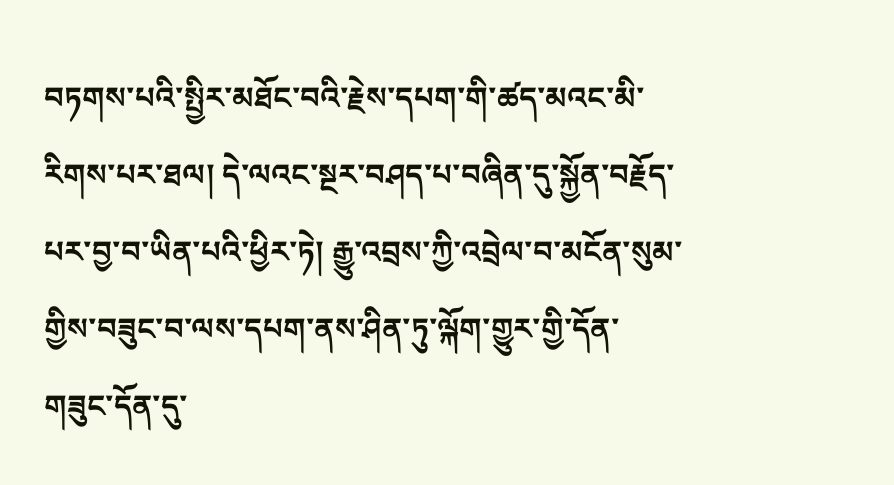བཏགས་པའི་སྤྱིར་མཐོང་བའི་རྗེས་དཔག་གི་ཚད་མའང་མི་རིགས་པར་ཐལ། དེ་ལའང་སྔར་བཤད་པ་བཞིན་དུ་སྐྱོན་བརྗོད་པར་བྱ་བ་ཡིན་པའི་ཕྱིར་ཏེ། རྒྱུ་འབྲས་ཀྱི་འབྲེལ་བ་མངོན་སུམ་གྱིས་བཟུང་བ་ལས་དཔག་ནས་ཤིན་ཏུ་ལྐོག་གྱུར་གྱི་དོན་གཟུང་དོན་དུ་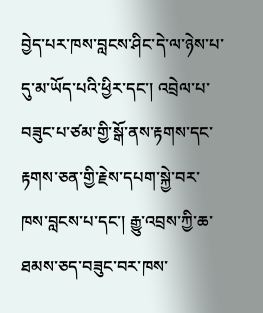བྱེད་པར་ཁས་བླངས་ཤིང་དེ་ལ་ཉེས་པ་དུ་མ་ཡོད་པའི་ཕྱིར་དང་། འབྲེལ་པ་བཟུང་པ་ཙམ་གྱི་སྒོ་ནས་རྟགས་དང་རྟགས་ཅན་གྱི་རྗེས་དཔག་སྐྱེ་བར་ཁས་བླངས་པ་དང་། རྒྱུ་འབྲས་ཀྱི་ཆ་ཐམས་ཅད་བཟུང་བར་ཁས་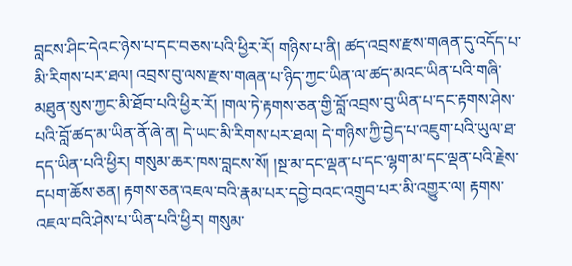བླངས་ཤིང་དེའང་ཉེས་པ་དང་བཅས་པའི་ཕྱིར་རོ། གཉིས་པ་ནི། ཚད་འབྲས་རྫས་གཞན་དུ་འདོད་པ་མི་རིགས་པར་ཐལ། འབྲས་བུ་ལས་རྫས་གཞན་པ་ཉིད་ཀྱང་ཡིན་ལ་ཚད་མའང་ཡིན་པའི་གཞི་མཐུན་སུས་ཀྱང་མི་ཐོབ་པའི་ཕྱིར་རོ། །གལ་ཏེ་རྟགས་ཅན་གྱི་བློ་འབྲས་བུ་ཡིན་པ་དང་རྟགས་ཤེས་པའི་བློ་ཚད་མ་ཡིན་ནོ་ཞེ་ན། དེ་ཡང་མི་རིགས་པར་ཐལ། དེ་གཉིས་ཀྱི་བྱེད་པ་འཇུག་པའི་ཡུལ་ཐ་དད་ཡིན་པའི་ཕྱིར། གསུམ་ཆར་ཁས་བླངས་སོ། །སྔ་མ་དང་ལྡན་པ་དང་ལྷག་མ་དང་ལྡན་པའི་རྗེས་དཔག་ཆོས་ཅན། རྟགས་ཅན་འཇལ་བའི་རྣམ་པར་དབྱེ་བའང་འགྲུབ་པར་མི་འགྱུར་ལ། རྟགས་འཇལ་བའི་ཤེས་པ་ཡིན་པའི་ཕྱིར། གསུམ་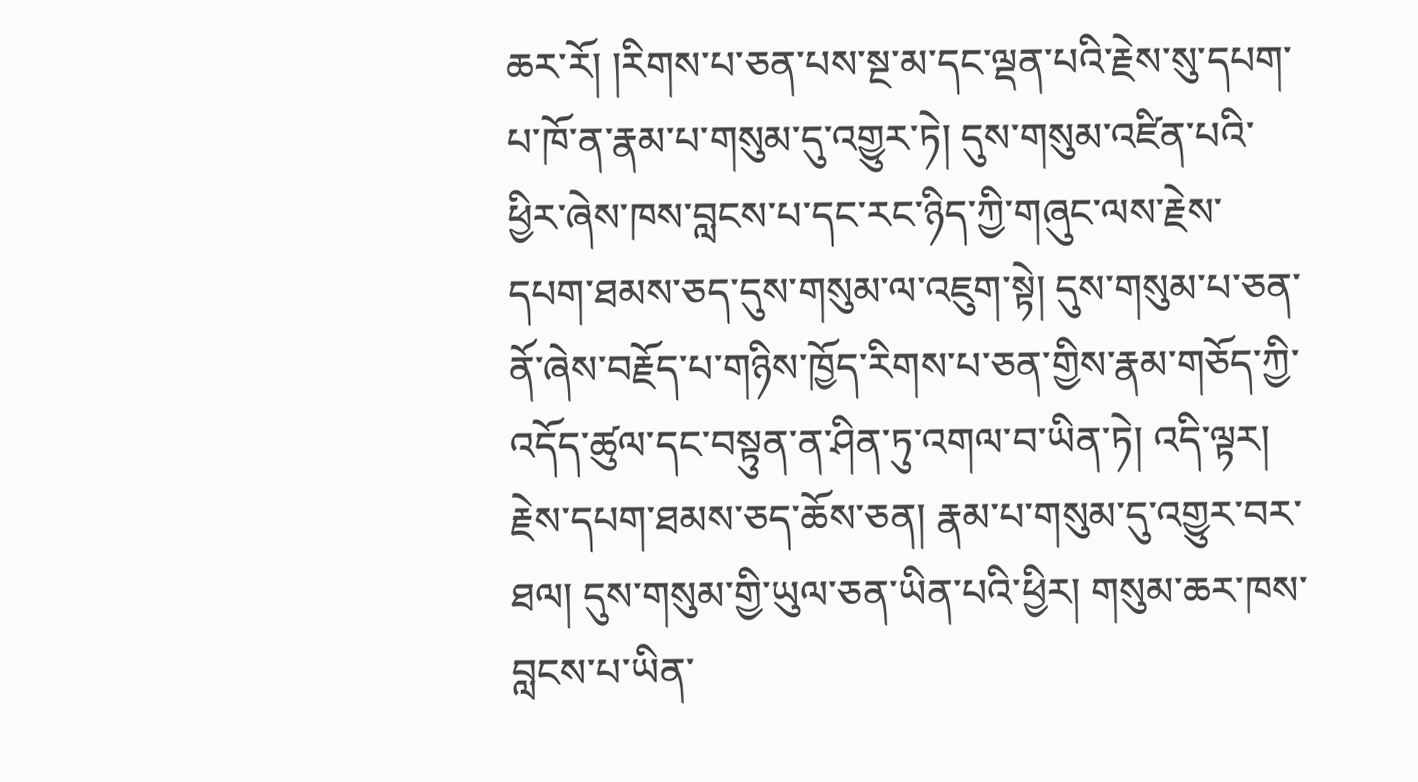ཆར་རོ། །རིགས་པ་ཅན་པས་སྔ་མ་དང་ལྡན་པའི་རྗེས་སུ་དཔག་པ་ཁོ་ན་རྣམ་པ་གསུམ་དུ་འགྱུར་ཏེ། དུས་གསུམ་འཛིན་པའི་ཕྱིར་ཞེས་ཁས་བླངས་པ་དང་རང་ཉིད་ཀྱི་གཞུང་ལས་རྗེས་དཔག་ཐམས་ཅད་དུས་གསུམ་ལ་འཇུག་སྟེ། དུས་གསུམ་པ་ཅན་ནོ་ཞེས་བརྗོད་པ་གཉིས་ཁྱོད་རིགས་པ་ཅན་གྱིས་རྣམ་གཅོད་ཀྱི་འདོད་ཚུལ་དང་བསྟུན་ན་ཤིན་ཏུ་འགལ་བ་ཡིན་ཏེ། འདི་ལྟར། རྗེས་དཔག་ཐམས་ཅད་ཆོས་ཅན། རྣམ་པ་གསུམ་དུ་འགྱུར་བར་ཐལ། དུས་གསུམ་གྱི་ཡུལ་ཅན་ཡིན་པའི་ཕྱིར། གསུམ་ཆར་ཁས་བླངས་པ་ཡིན་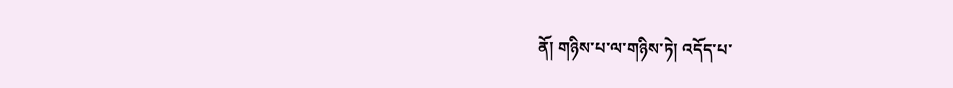ནོ། གཉིས་པ་ལ་གཉིས་ཏེ། འདོད་པ་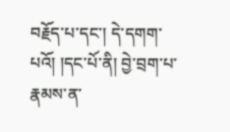བརྗོད་པ་དང་། དེ་དགག་པའོ། །དང་པོ་ནི། བྱེ་བྲག་པ་རྣམས་ན་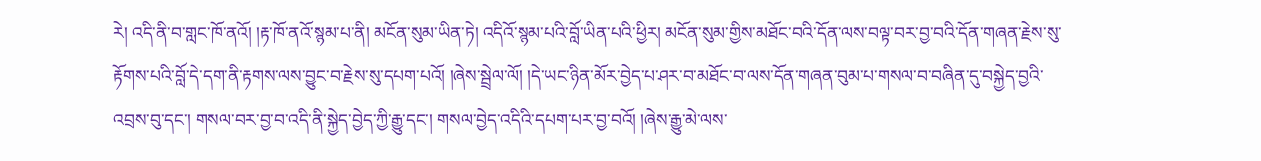རེ། འདི་ནི་བ་གླང་ཁོ་ནའོ། །རྟ་ཁོ་ནའོ་སྙམ་པ་ནི། མངོན་སུམ་ཡིན་ཏེ། འདིའོ་སྙམ་པའི་བློ་ཡིན་པའི་ཕྱིར། མངོན་སུམ་གྱིས་མཐོང་བའི་དོན་ལས་བལྟ་བར་བྱ་བའི་དོན་གཞན་རྗེས་སུ་རྟོགས་པའི་བློ་དེ་དག་ནི་རྟགས་ལས་བྱུང་བ་རྗེས་སུ་དཔག་པའོ། །ཞེས་སྦྲེལ་ལོ། །དེ་ཡང་ཉིན་མོར་བྱེད་པ་ཤར་བ་མཐོང་བ་ལས་དོན་གཞན་བུམ་པ་གསལ་བ་བཞིན་དུ་བསྐྱེད་བྱའི་འབྲས་བུ་དང་། གསལ་བར་བྱ་བ་འདི་ནི་སྐྱེད་བྱེད་ཀྱི་རྒྱུ་དང་། གསལ་བྱེད་འདིའི་དཔག་པར་བྱ་བའོ། །ཞེས་རྒྱུ་མེ་ལས་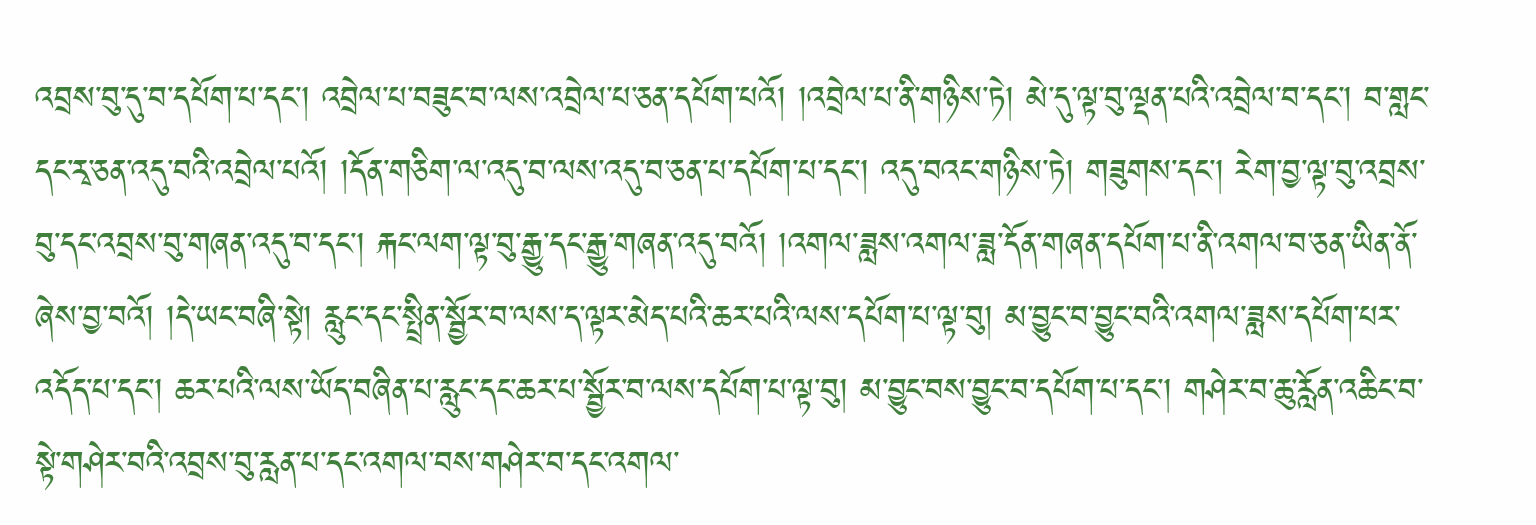འབྲས་བུ་དུ་བ་དཔོག་པ་དང་། འབྲེལ་པ་བཟུང་བ་ལས་འབྲེལ་པ་ཅན་དཔོག་པའོ། །འབྲེལ་པ་ནི་གཉིས་ཏེ། མེ་དུ་ལྟ་བུ་ལྡན་པའི་འབྲེལ་བ་དང་། བ་གླང་དང་རྭ་ཅན་འདུ་བའི་འབྲེལ་པའོ། །དོན་གཅིག་ལ་འདུ་བ་ལས་འདུ་བ་ཅན་པ་དཔོག་པ་དང་། འདུ་བའང་གཉིས་ཏེ། གཟུགས་དང་། རེག་བྱ་ལྟ་བུ་འབྲས་བུ་དང་འབྲས་བུ་གཞན་འདུ་བ་དང་། རྐང་ལག་ལྟ་བུ་རྒྱུ་དང་རྒྱུ་གཞན་འདུ་བའོ། །འགལ་ཟླས་འགལ་ཟླ་དོན་གཞན་དཔོག་པ་ནི་འགལ་བ་ཅན་ཡིན་ནོ་ཞེས་བྱ་བའོ། །དེ་ཡང་བཞི་སྟེ། རླུང་དང་སྤྲིན་སྦྱོར་བ་ལས་ད་ལྟར་མེད་པའི་ཆར་པའི་ལས་དཔོག་པ་ལྟ་བུ། མ་བྱུང་བ་བྱུང་བའི་འགལ་ཟླས་དཔོག་པར་འདོད་པ་དང་། ཆར་པའི་ལས་ཡོད་བཞིན་པ་རླུང་དང་ཆར་པ་སྦྱོར་བ་ལས་དཔོག་པ་ལྟ་བུ། མ་བྱུང་བས་བྱུང་བ་དཔོག་པ་དང་། གཤེར་བ་ཆུ་རློན་འཆིང་བ་སྟེ་གཤེར་བའི་འབྲས་བུ་རླན་པ་དང་འགལ་བས་གཤེར་བ་དང་འགལ་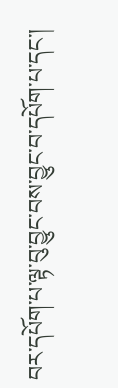བར་དཔོག་པ་ལྟ་བུ་བྱུང་བས་བྱུང་བ་དཔོག་པ་དང་།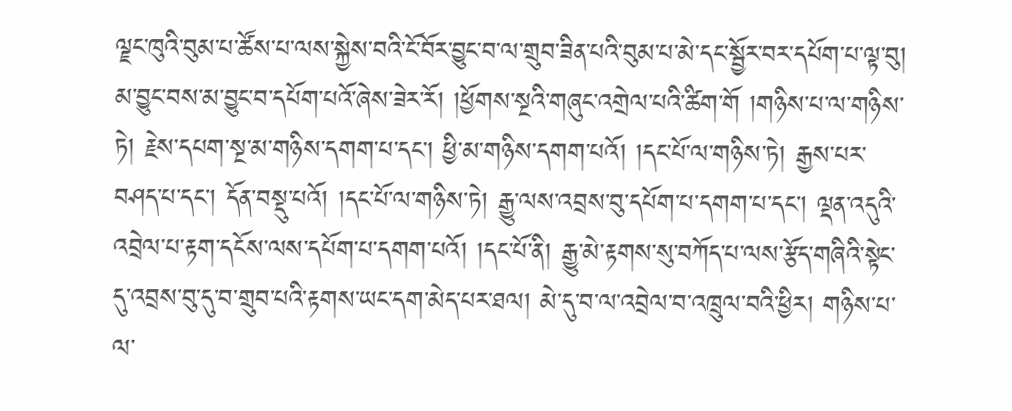ལྗང་ཁུའི་བུམ་པ་ཚོས་པ་ལས་སྐྱེས་བའི་ངོ་བོར་བྱུང་བ་ལ་གྲུབ་ཟིན་པའི་བུམ་པ་མེ་དང་སྦྱོར་བར་དཔོག་པ་ལྟ་བུ། མ་བྱུང་བས་མ་བྱུང་བ་དཔོག་པའོ་ཞེས་ཟེར་རོ། །ཕྱོགས་སྔའི་གཞུང་འགྲེལ་པའི་ཚིག་གོ །གཉིས་པ་ལ་གཉིས་ཏེ། རྗེས་དཔག་སྔ་མ་གཉིས་དགག་པ་དང་། ཕྱི་མ་གཉིས་དགག་པའོ། །དང་པོ་ལ་གཉིས་ཏེ། རྒྱས་པར་བཤད་པ་དང་། དོན་བསྡུ་པའོ། །དང་པོ་ལ་གཉིས་ཏེ། རྒྱུ་ལས་འབྲས་བུ་དཔོག་པ་དགག་པ་དང་། ལྡན་འདུའི་འབྲེལ་པ་རྟག་དངོས་ལས་དཔོག་པ་དགག་པའོ། །དང་པོ་ནི། རྒྱུ་མེ་རྟགས་སུ་བཀོད་པ་ལས་རྩོད་གཞིའི་སྟེང་དུ་འབྲས་བུ་དུ་བ་གྲུབ་པའི་རྟགས་ཡང་དག་མེད་པར་ཐལ། མེ་དུ་བ་ལ་འབྲེལ་བ་འཁྲུལ་བའི་ཕྱིར། གཉིས་པ་ལ་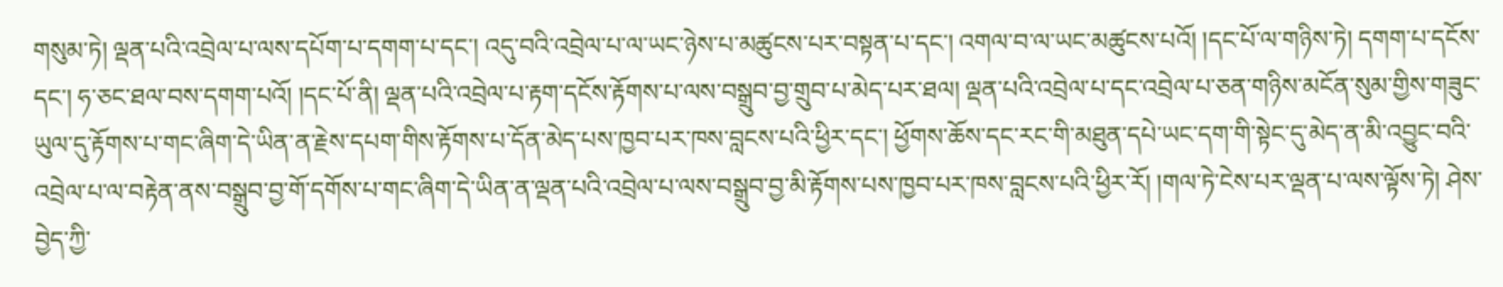གསུམ་ཏེ། ལྡན་པའི་འབྲེལ་པ་ལས་དཔོག་པ་དགག་པ་དང་། འདུ་བའི་འབྲེལ་པ་ལ་ཡང་ཉེས་པ་མཚུངས་པར་བསྟན་པ་དང་། འགལ་བ་ལ་ཡང་མཚུངས་པའོ། །དང་པོ་ལ་གཉིས་ཏེ། དགག་པ་དངོས་དང་། ཧ་ཅང་ཐལ་བས་དགག་པའོ། །དང་པོ་ནི། ལྡན་པའི་འབྲེལ་པ་རྟག་དངོས་རྟོགས་པ་ལས་བསྒྲུབ་བྱ་གྲུབ་པ་མེད་པར་ཐལ། ལྡན་པའི་འབྲེལ་པ་དང་འབྲེལ་པ་ཅན་གཉིས་མངོན་སུམ་གྱིས་གཟུང་ཡུལ་དུ་རྟོགས་པ་གང་ཞིག་དེ་ཡིན་ན་རྗེས་དཔག་གིས་རྟོགས་པ་དོན་མེད་པས་ཁྱབ་པར་ཁས་བླངས་པའི་ཕྱིར་དང་། ཕྱོགས་ཆོས་དང་རང་གི་མཐུན་དཔེ་ཡང་དག་གི་སྟེང་དུ་མེད་ན་མི་འབྱུང་བའི་འབྲེལ་པ་ལ་བརྟེན་ནས་བསྒྲུབ་བྱ་གོ་དགོས་པ་གང་ཞིག་དེ་ཡིན་ན་ལྡན་པའི་འབྲེལ་པ་ལས་བསྒྲུབ་བྱ་མི་རྟོགས་པས་ཁྱབ་པར་ཁས་བླངས་པའི་ཕྱིར་རོ། །གལ་ཏེ་ངེས་པར་ལྡན་པ་ལས་ལྟོས་ཏེ། ཤེས་བྱེད་ཀྱི་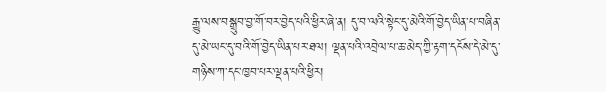རྒྱུ་ལས་བསྒྲུབ་བྱ་གོ་བར་བྱེད་པའི་ཕྱིར་ཞེ་ན། དུ་བ་ལའི་སྟེང་དུ་མེའི་གོ་བྱེད་ཡིན་པ་བཞིན་དུ་མེ་ཡང་དུ་བའི་གོ་བྱེད་ཡིན་པར་ཐལ། ལྡན་པའི་འབྲེལ་པ་ཆ་མེད་ཀྱི་རྟག་དངོས་དེ་མེ་དུ་གཉིས་ཀ་དང་ཁྱབ་པར་ལྡན་པའི་ཕྱིར།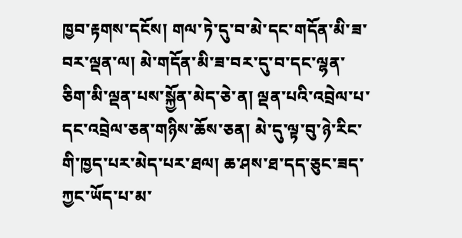ཁྱབ་རྟགས་དངོས། གལ་ཏེ་དུ་བ་མེ་དང་གདོན་མི་ཟ་བར་ལྡན་ལ། མེ་གདོན་མི་ཟ་བར་དུ་བ་དང་ལྷན་ཅིག་མི་ལྡན་པས་སྐྱོན་མེད་ཅེ་ན། ལྡན་པའི་འབྲེལ་པ་དང་འབྲེལ་ཅན་གཉིས་ཆོས་ཅན། མེ་དུ་ལྟ་བུ་ཉེ་རིང་གི་ཁྱད་པར་མེད་པར་ཐལ། ཆ་ཤས་ཐ་དད་ཅུང་ཟད་ཀྱང་ཡོད་པ་མ་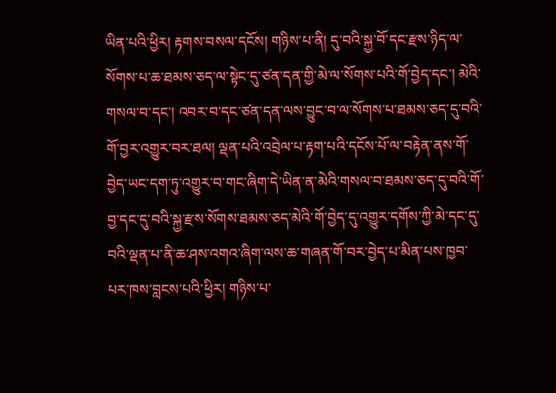ཡིན་པའི་ཕྱིར། རྟགས་བསལ་དངོས། གཉིས་པ་ནི། དུ་བའི་སྐྱ་བོ་དང་རྫས་ཉིད་ལ་སོགས་པ་ཆ་ཐམས་ཅད་ལ་སྟེང་དུ་ཙན་དན་གྱི་མེ་ལ་སོགས་པའི་གོ་བྱེད་དང་། མེའི་གསལ་བ་དང་། འབར་བ་དང་ཙན་དན་ལས་བྱུང་བ་ལ་སོགས་པ་ཐམས་ཅད་དུ་བའི་གོ་བྱར་འགྱུར་བར་ཐལ། ལྡན་པའི་འབྲེལ་པ་རྟག་པའི་དངོས་པོ་ལ་བརྟེན་ནས་གོ་བྱེད་ཡང་དག་ཏུ་འགྱུར་བ་གང་ཞིག་དེ་ཡིན་ན་མེའི་གསལ་བ་ཐམས་ཅད་དུ་བའི་གོ་བྱ་དང་དུ་བའི་སྐྱ་རྫས་སོགས་ཐམས་ཅད་མེའི་གོ་བྱེད་དུ་འགྱུར་དགོས་ཀྱི་མེ་དང་དུ་བའི་ལྡན་པ་ནི་ཆ་ཤས་འགའ་ཞིག་ལས་ཆ་གཞན་གོ་བར་བྱེད་པ་མིན་པས་ཁྱབ་པར་ཁས་བླངས་པའི་ཕྱིར། གཉིས་པ་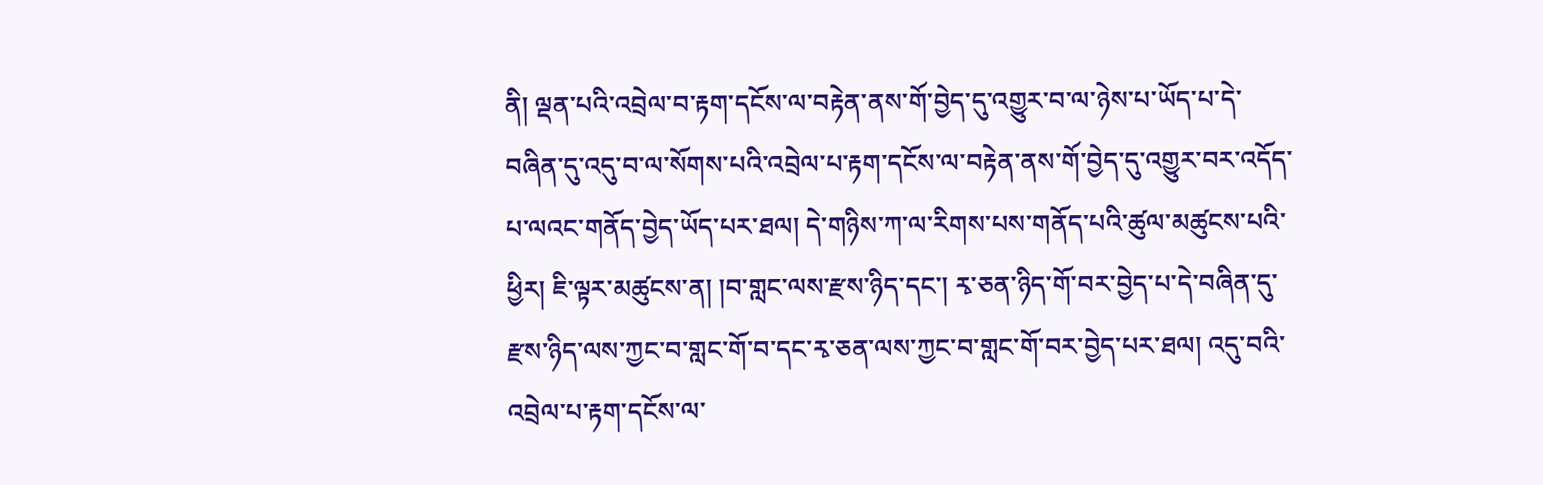ནི། ལྡན་པའི་འབྲེལ་བ་རྟག་དངོས་ལ་བརྟེན་ནས་གོ་བྱེད་དུ་འགྱུར་བ་ལ་ཉེས་པ་ཡོད་པ་དེ་བཞིན་དུ་འདུ་བ་ལ་སོགས་པའི་འབྲེལ་པ་རྟག་དངོས་ལ་བརྟེན་ནས་གོ་བྱེད་དུ་འགྱུར་བར་འདོད་པ་ལའང་གནོད་བྱེད་ཡོད་པར་ཐལ། དེ་གཉིས་ཀ་ལ་རིགས་པས་གནོད་པའི་ཚུལ་མཚུངས་པའི་ཕྱིར། ཇི་ལྟར་མཚུངས་ན། །བ་གླང་ལས་རྫས་ཉིད་དང་། རྭ་ཅན་ཉིད་གོ་བར་བྱེད་པ་དེ་བཞིན་དུ་རྫས་ཉིད་ལས་ཀྱང་བ་གླང་གོ་བ་དང་རྭ་ཅན་ལས་ཀྱང་བ་གླང་གོ་བར་བྱེད་པར་ཐལ། འདུ་བའི་འབྲེལ་པ་རྟག་དངོས་ལ་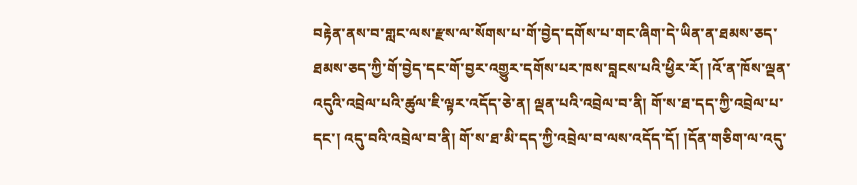བརྟེན་ནས་བ་གླང་ལས་རྫས་ལ་སོགས་པ་གོ་བྱེད་དགོས་པ་གང་ཞིག་དེ་ཡིན་ན་ཐམས་ཅད་ཐམས་ཅད་ཀྱི་གོ་བྱེད་དང་གོ་བྱར་འགྱུར་དགོས་པར་ཁས་བླངས་པའི་ཕྱིར་རོ། །འོ་ན་ཁོས་ལྡན་འདུའི་འབྲེལ་པའི་ཚུལ་ཇི་ལྟར་འདོད་ཅེ་ན། ལྡན་པའི་འབྲེལ་བ་ནི། གོ་ས་ཐ་དད་ཀྱི་འབྲེལ་པ་དང་། འདུ་བའི་འབྲེལ་བ་ནི། གོ་ས་ཐ་མི་དད་ཀྱི་འབྲེལ་བ་ལས་འདོད་དོ། །དོན་གཅིག་ལ་འདུ་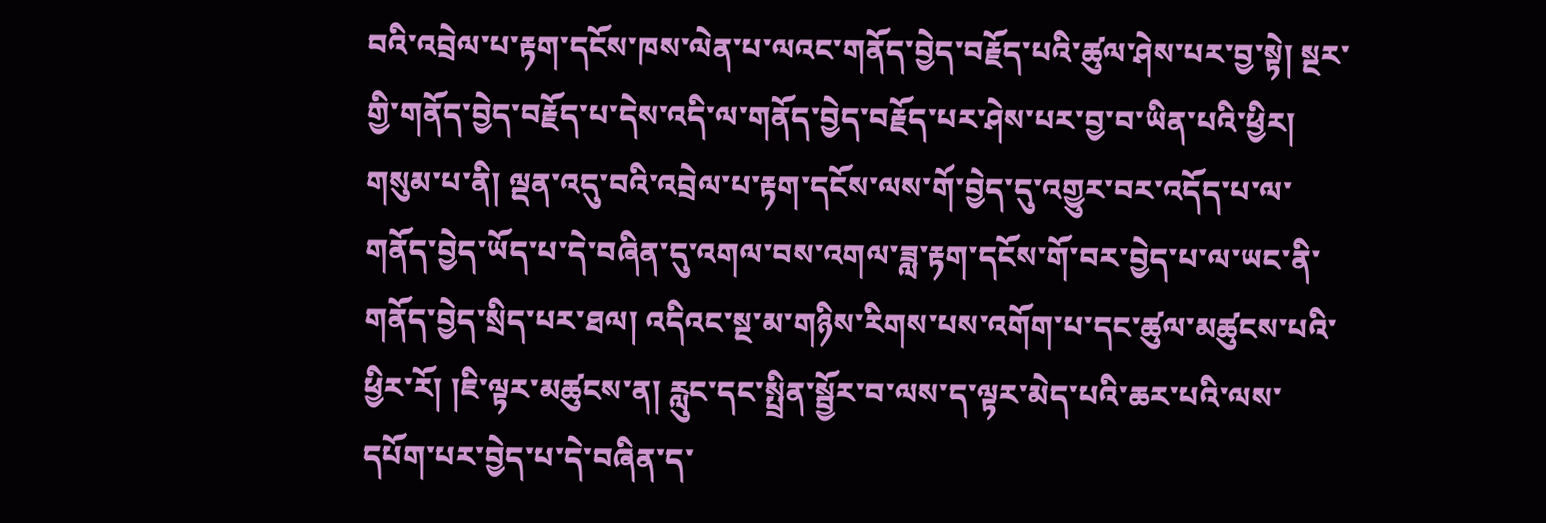བའི་འབྲེལ་པ་རྟག་དངོས་ཁས་ལེན་པ་ལའང་གནོད་བྱེད་བརྗོད་པའི་ཚུལ་ཤེས་པར་བྱ་སྟེ། སྔར་གྱི་གནོད་བྱེད་བརྗོད་པ་དེས་འདི་ལ་གནོད་བྱེད་བརྗོད་པར་ཤེས་པར་བྱ་བ་ཡིན་པའི་ཕྱིར། གསུམ་པ་ནི། ལྡན་འདུ་བའི་འབྲེལ་པ་རྟག་དངོས་ལས་གོ་བྱེད་དུ་འགྱུར་བར་འདོད་པ་ལ་གནོད་བྱེད་ཡོད་པ་དེ་བཞིན་དུ་འགལ་བས་འགལ་ཟླ་རྟག་དངོས་གོ་བར་བྱེད་པ་ལ་ཡང་ནི་གནོད་བྱེད་སྲིད་པར་ཐལ། འདིའང་སྔ་མ་གཉིས་རིགས་པས་འགོག་པ་དང་ཚུལ་མཚུངས་པའི་ཕྱིར་རོ། །ཇི་ལྟར་མཚུངས་ན། རླུང་དང་སྤྲིན་སྦྱོར་བ་ལས་ད་ལྟར་མེད་པའི་ཆར་པའི་ལས་དཔོག་པར་བྱེད་པ་དེ་བཞིན་ད་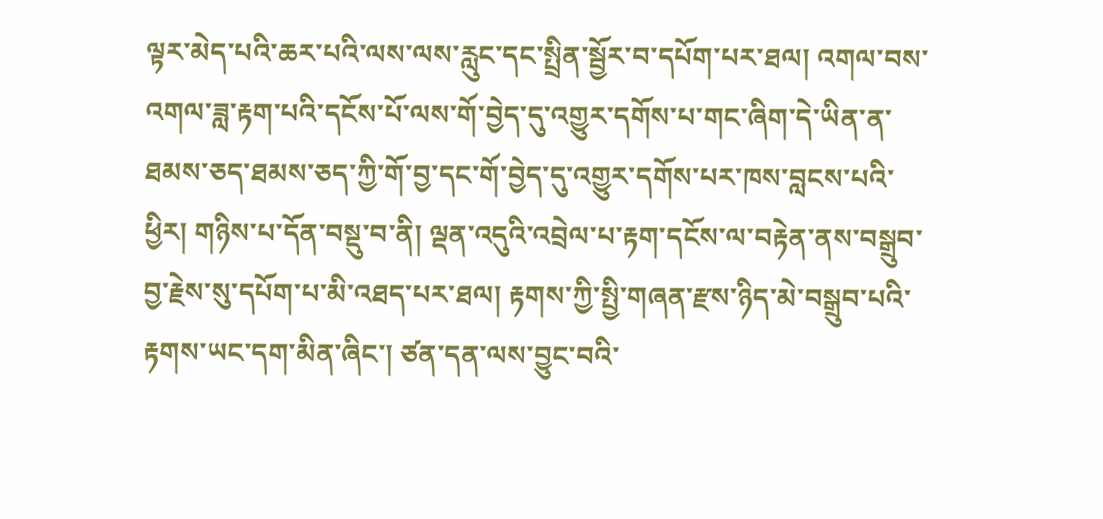ལྟར་མེད་པའི་ཆར་པའི་ལས་ལས་རླུང་དང་སྤྲིན་སྦྱོར་བ་དཔོག་པར་ཐལ། འགལ་བས་འགལ་ཟླ་རྟག་པའི་དངོས་པོ་ལས་གོ་བྱེད་དུ་འགྱུར་དགོས་པ་གང་ཞིག་དེ་ཡིན་ན་ཐམས་ཅད་ཐམས་ཅད་ཀྱི་གོ་བྱ་དང་གོ་བྱེད་དུ་འགྱུར་དགོས་པར་ཁས་བླངས་པའི་ཕྱིར། གཉིས་པ་དོན་བསྡུ་བ་ནི། ལྡན་འདུའི་འབྲེལ་པ་རྟག་དངོས་ལ་བརྟེན་ནས་བསྒྲུབ་བྱ་རྗེས་སུ་དཔོག་པ་མི་འཐད་པར་ཐལ། རྟགས་ཀྱི་སྤྱི་གཞན་རྫས་ཉིད་མེ་བསྒྲུབ་པའི་རྟགས་ཡང་དག་མིན་ཞིང་། ཙན་དན་ལས་བྱུང་བའི་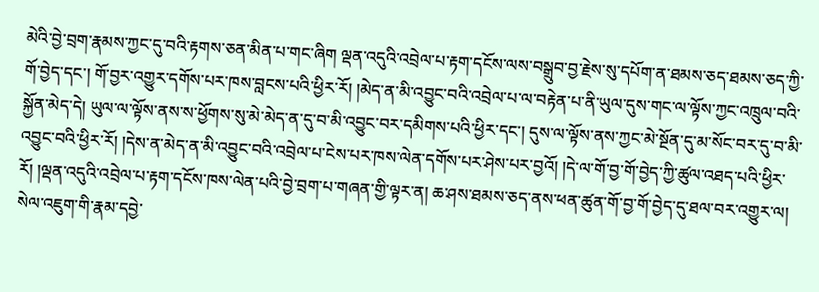མེའི་བྱེ་བྲག་རྣམས་ཀྱང་དུ་བའི་རྟགས་ཅན་མིན་པ་གང་ཞིག ལྡན་འདུའི་འབྲེལ་པ་རྟག་དངོས་ལས་བསྒྲུབ་བྱ་རྗེས་སུ་དཔོག་ན་ཐམས་ཅད་ཐམས་ཅད་ཀྱི་གོ་བྱེད་དང་། གོ་བྱར་འགྱུར་དགོས་པར་ཁས་བླངས་པའི་ཕྱིར་རོ། །མེད་ན་མི་འབྱུང་བའི་འབྲེལ་པ་ལ་བརྟེན་པ་ནི་ཡུལ་དུས་གང་ལ་ལྟོས་ཀྱང་འཁྲུལ་བའི་སྐྱོན་མེད་དེ། ཡུལ་ལ་ལྟོས་ནས་ས་ཕྱོགས་སུ་མེ་མེད་ན་དུ་བ་མི་འབྱུང་བར་དམིགས་པའི་ཕྱིར་དང་། དུས་ལ་ལྟོས་ནས་ཀྱང་མེ་སྔོན་དུ་མ་སོང་བར་དུ་བ་མི་འབྱུང་བའི་ཕྱིར་རོ། །དེས་ན་མེད་ན་མི་འབྱུང་བའི་འབྲེལ་པ་ངེས་པར་ཁས་ལེན་དགོས་པར་ཤེས་པར་བྱའོ། །དེ་ལ་གོ་བྱ་གོ་བྱེད་ཀྱི་ཚུལ་འཐད་པའི་ཕྱིར་རོ། །ལྡན་འདུའི་འབྲེལ་པ་རྟག་དངོས་ཁས་ལེན་པའི་བྱེ་བྲག་པ་གཞན་གྱི་ལྟར་ན། ཆ་ཤས་ཐམས་ཅད་ནས་ཕན་ཚུན་གོ་བྱ་གོ་བྱེད་དུ་ཐལ་བར་འགྱུར་ལ། སེལ་འཇུག་གི་རྣམ་དབྱེ་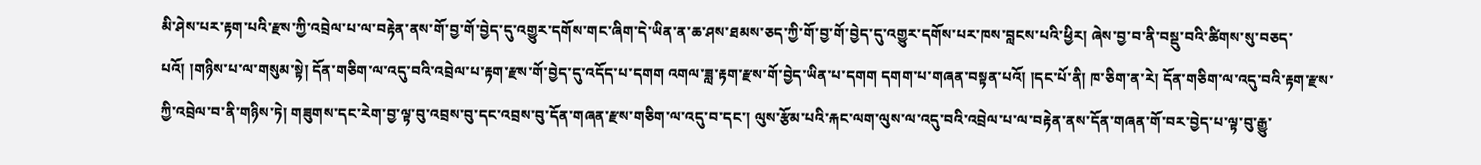མི་ཤེས་པར་རྟག་པའི་རྫས་ཀྱི་འབྲེལ་པ་ལ་བརྟེན་ནས་གོ་བྱ་གོ་བྱེད་དུ་འགྱུར་དགོས་གང་ཞིག་དེ་ཡིན་ན་ཆ་ཤས་ཐམས་ཅད་ཀྱི་གོ་བྱ་གོ་བྱེད་དུ་འགྱུར་དགོས་པར་ཁས་བླངས་པའི་ཕྱིར། ཞེས་བྱ་བ་ནི་བསྡུ་བའི་ཚིགས་སུ་བཅད་པའོ། །གཉིས་པ་ལ་གསུམ་སྟེ། དོན་གཅིག་ལ་འདུ་བའི་འབྲེལ་པ་རྟག་རྫས་གོ་བྱེད་དུ་འདོད་པ་དགག འགལ་ཟླ་རྟག་རྫས་གོ་བྱེད་ཡིན་པ་དགག དགག་པ་གཞན་བསྟན་པའོ། །དང་པོ་ནི། ཁ་ཅིག་ན་རེ། དོན་གཅིག་ལ་འདུ་བའི་རྟག་རྫས་ཀྱི་འབྲེལ་བ་ནི་གཉིས་ཏེ། གཟུགས་དང་རེག་བྱ་ལྟ་བུ་འབྲས་བུ་དང་འབྲས་བུ་དོན་གཞན་རྫས་གཅིག་ལ་འདུ་བ་དང་། ལུས་རྩོམ་པའི་རྐང་ལག་ལུས་ལ་འདུ་བའི་འབྲེལ་པ་ལ་བརྟེན་ནས་དོན་གཞན་གོ་བར་བྱེད་པ་ལྟ་བུ་རྒྱུ་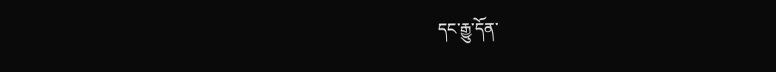དང་རྒྱུ་དོན་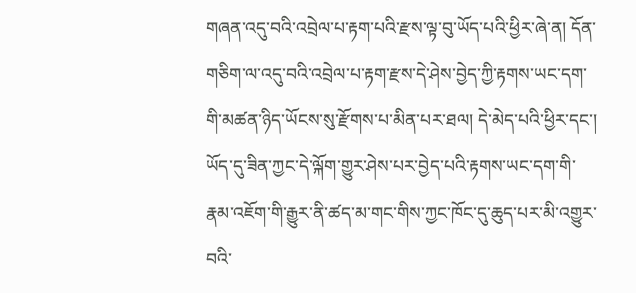གཞན་འདུ་བའི་འབྲེལ་པ་རྟག་པའི་རྫས་ལྟ་བུ་ཡོད་པའི་ཕྱིར་ཞེ་ན། དོན་གཅིག་ལ་འདུ་བའི་འབྲེལ་པ་རྟག་རྫས་དེ་ཤེས་བྱེད་ཀྱི་རྟགས་ཡང་དག་གི་མཚན་ཉིད་ཡོངས་སུ་རྫོགས་པ་མིན་པར་ཐལ། དེ་མེད་པའི་ཕྱིར་དང་། ཡོད་དུ་ཟིན་ཀྱང་དེ་ལྐོག་གྱུར་ཤེས་པར་བྱེད་པའི་རྟགས་ཡང་དག་གི་རྣམ་འཇོག་གི་རྒྱུར་ནི་ཚད་མ་གང་གིས་ཀྱང་ཁོང་དུ་ཆུད་པར་མི་འགྱུར་བའི་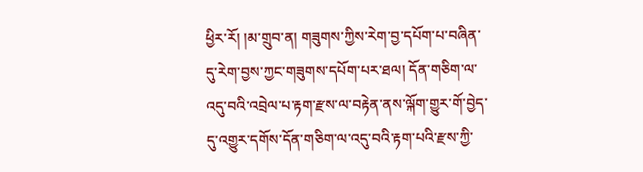ཕྱིར་རོ། །མ་གྲུབ་ན། གཟུགས་ཀྱིས་རེག་བྱ་དཔོག་པ་བཞིན་དུ་རེག་བྱས་ཀྱང་གཟུགས་དཔོག་པར་ཐལ། དོན་གཅིག་ལ་འདུ་བའི་འབྲེལ་པ་རྟག་རྫས་ལ་བརྟེན་ནས་ལྐོག་གྱུར་གོ་བྱེད་དུ་འགྱུར་དགོས་དོན་གཅིག་ལ་འདུ་བའི་རྟག་པའི་རྫས་ཀྱི་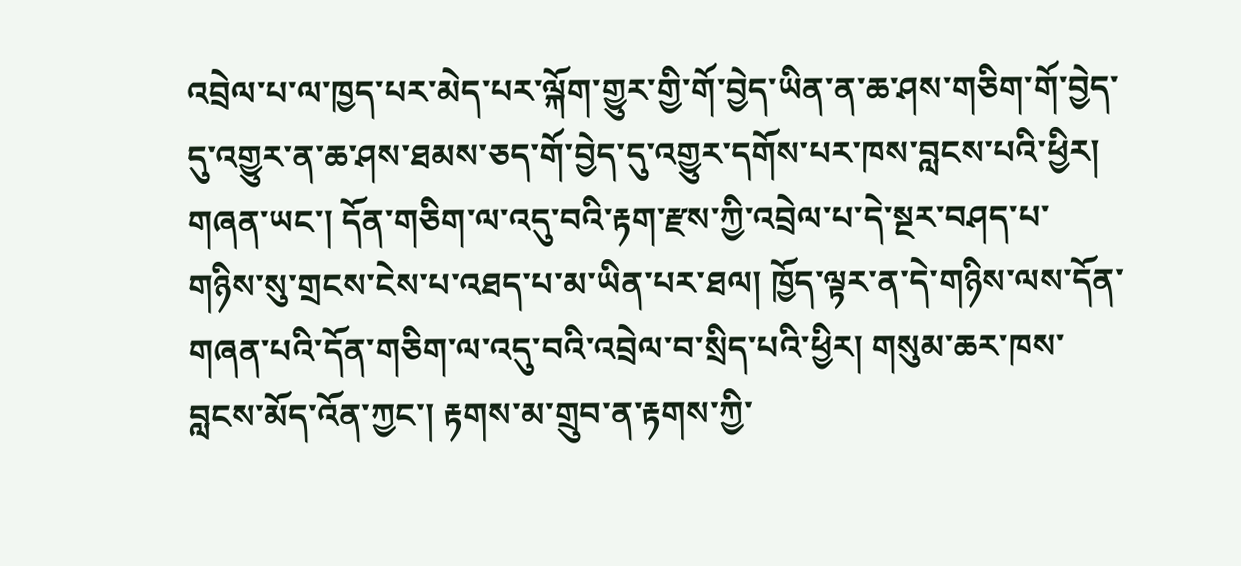འབྲེལ་པ་ལ་ཁྱད་པར་མེད་པར་ལྐོག་གྱུར་གྱི་གོ་བྱེད་ཡིན་ན་ཆ་ཤས་གཅིག་གོ་བྱེད་དུ་འགྱུར་ན་ཆ་ཤས་ཐམས་ཅད་གོ་བྱེད་དུ་འགྱུར་དགོས་པར་ཁས་བླངས་པའི་ཕྱིར། གཞན་ཡང་། དོན་གཅིག་ལ་འདུ་བའི་རྟག་རྫས་ཀྱི་འབྲེལ་པ་དེ་སྔར་བཤད་པ་གཉིས་སུ་གྲངས་ངེས་པ་འཐད་པ་མ་ཡིན་པར་ཐལ། ཁྱོད་ལྟར་ན་དེ་གཉིས་ལས་དོན་གཞན་པའི་དོན་གཅིག་ལ་འདུ་བའི་འབྲེལ་བ་སྲིད་པའི་ཕྱིར། གསུམ་ཆར་ཁས་བླངས་མོད་འོན་ཀྱང་། རྟགས་མ་གྲུབ་ན་རྟགས་ཀྱི་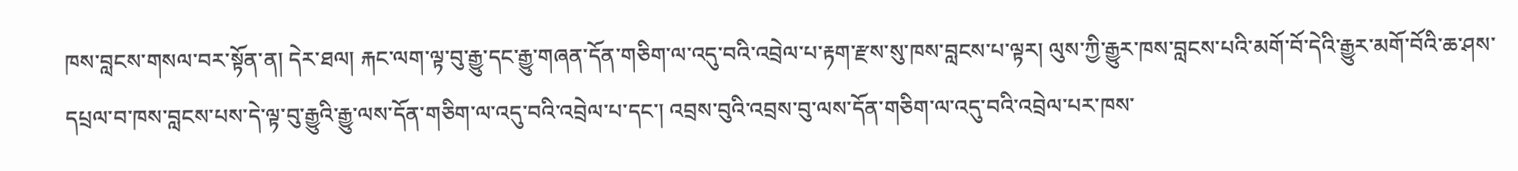ཁས་བླངས་གསལ་བར་སྟོན་ན། དེར་ཐལ། རྐང་ལག་ལྟ་བུ་རྒྱུ་དང་རྒྱུ་གཞན་དོན་གཅིག་ལ་འདུ་བའི་འབྲེལ་པ་རྟག་རྫས་སུ་ཁས་བླངས་པ་ལྟར། ལུས་ཀྱི་རྒྱུར་ཁས་བླངས་པའི་མགོ་བོ་དེའི་རྒྱུར་མགོ་བོའི་ཆ་ཤས་དཔྲལ་བ་ཁས་བླངས་པས་དེ་ལྟ་བུ་རྒྱུའི་རྒྱུ་ལས་དོན་གཅིག་ལ་འདུ་བའི་འབྲེལ་པ་དང་། འབྲས་བུའི་འབྲས་བུ་ལས་དོན་གཅིག་ལ་འདུ་བའི་འབྲེལ་པར་ཁས་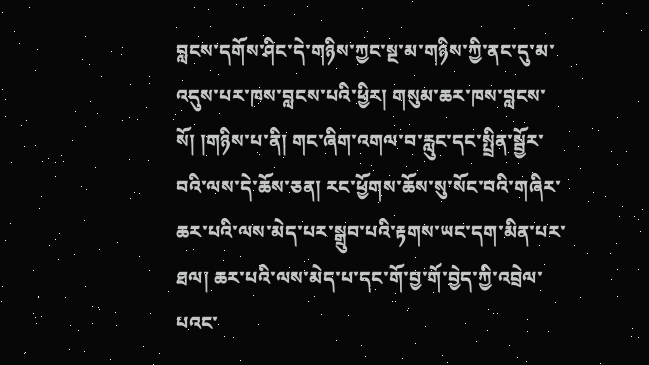བླངས་དགོས་ཤིང་དེ་གཉིས་ཀྱང་སྔ་མ་གཉིས་ཀྱི་ནང་དུ་མ་འདུས་པར་ཁས་བླངས་པའི་ཕྱིར། གསུམ་ཆར་ཁས་བླངས་སོ། །གཉིས་པ་ནི། གང་ཞིག་འགལ་བ་རླུང་དང་སྤྲིན་སྦྱོར་བའི་ལས་དེ་ཆོས་ཅན། རང་ཕྱོགས་ཆོས་སུ་སོང་བའི་གཞིར་ཆར་པའི་ལས་མེད་པར་སྒྲུབ་པའི་རྟགས་ཡང་དག་མིན་པར་ཐལ། ཆར་པའི་ལས་མེད་པ་དང་གོ་བྱ་གོ་བྱེད་ཀྱི་འབྲེལ་པའང་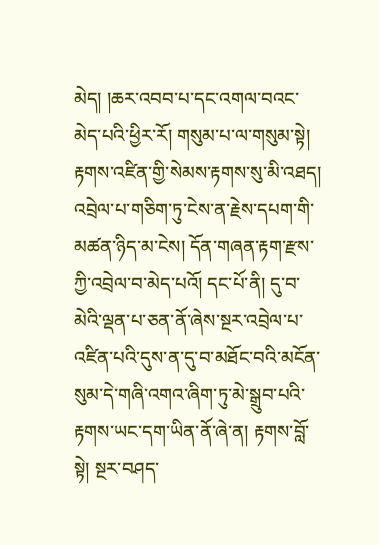མེད། །ཆར་འབབ་པ་དང་འགལ་བའང་མེད་པའི་ཕྱིར་རོ། གསུམ་པ་ལ་གསུམ་སྟེ། རྟགས་འཛིན་གྱི་སེམས་རྟགས་སུ་མི་འཐད། འབྲེལ་པ་གཅིག་ཏུ་ངེས་ན་རྗེས་དཔག་གི་མཚན་ཉིད་མ་ངེས། དོན་གཞན་རྟག་རྫས་ཀྱི་འབྲེལ་བ་མེད་པའོ། དང་པོ་ནི། དུ་བ་མེའི་ལྡན་པ་ཅན་ནོ་ཞེས་སྔར་འབྲེལ་པ་འཛིན་པའི་དུས་ན་དུ་བ་མཐོང་བའི་མངོན་སུམ་དེ་གཞི་འགའ་ཞིག་ཏུ་མེ་སྒྲུབ་པའི་རྟགས་ཡང་དག་ཡིན་ནོ་ཞེ་ན། རྟགས་བློ་སྟེ། སྔར་བཤད་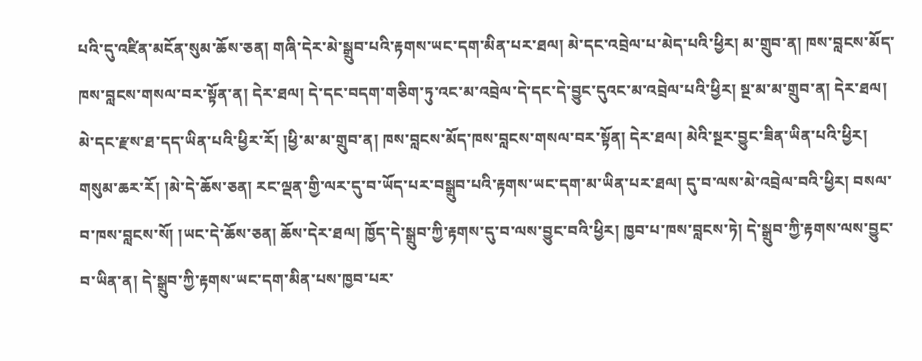པའི་དུ་འཛིན་མངོན་སུམ་ཆོས་ཅན། གཞི་དེར་མེ་སྒྲུབ་པའི་རྟགས་ཡང་དག་མིན་པར་ཐལ། མེ་དང་འབྲེལ་པ་མེད་པའི་ཕྱིར། མ་གྲུབ་ན། ཁས་བླངས་མོད་ཁས་བླངས་གསལ་བར་སྟོན་ན། དེར་ཐལ། དེ་དང་བདག་གཅིག་ཏུ་འང་མ་འབྲེལ་དེ་དང་དེ་བྱུང་དུའང་མ་འབྲེལ་པའི་ཕྱིར། སྔ་མ་མ་གྲུབ་ན། དེར་ཐལ། མེ་དང་རྫས་ཐ་དད་ཡིན་པའི་ཕྱིར་རོ། །ཕྱི་མ་མ་གྲུབ་ན། ཁས་བླངས་མོད་ཁས་བླངས་གསལ་བར་སྟོན། དེར་ཐལ། མེའི་སྔར་བྱུང་ཟིན་ཡིན་པའི་ཕྱིར། གསུམ་ཆར་རོ། །མེ་དེ་ཆོས་ཅན། རང་ལྡན་གྱི་ལར་དུ་བ་ཡོད་པར་བསྒྲུབ་པའི་རྟགས་ཡང་དག་མ་ཡིན་པར་ཐལ། དུ་བ་ལས་མེ་འབྲེལ་བའི་ཕྱིར། བསལ་བ་ཁས་བླངས་སོ། །ཡང་དེ་ཆོས་ཅན། ཆོས་དེར་ཐལ། ཁྱོད་དེ་སྒྲུབ་ཀྱི་རྟགས་དུ་བ་ལས་བྱུང་བའི་ཕྱིར། ཁྱབ་པ་ཁས་བླངས་ཏེ། དེ་སྒྲུབ་ཀྱི་རྟགས་ལས་བྱུང་བ་ཡིན་ན། དེ་སྒྲུབ་ཀྱི་རྟགས་ཡང་དག་མིན་པས་ཁྱབ་པར་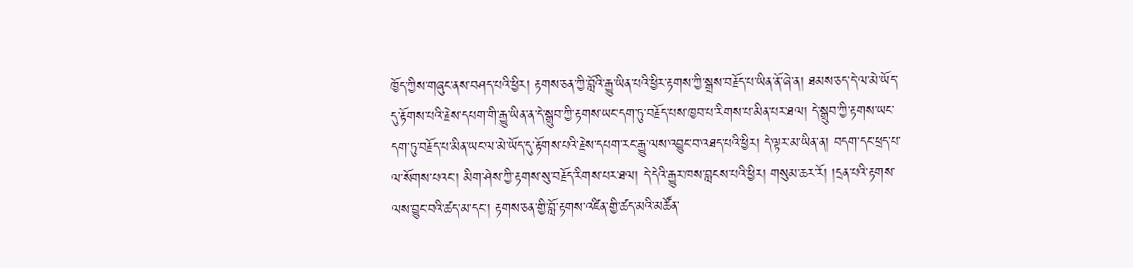ཁྱོད་ཀྱིས་གཞུང་ནས་བཤད་པའི་ཕྱིར། རྟགས་ཅན་ཀྱི་བློའི་རྒྱུ་ཡིན་པའི་ཕྱིར་རྟགས་ཀྱི་སྒྲས་བརྗོད་པ་ཡིན་ནོ་ཞེ་ན། ཐམས་ཅད་དེ་ལ་མེ་ཡོད་དུ་རྟོགས་པའི་རྗེས་དཔག་གི་རྒྱུ་ཡིན་ན་དེ་སྒྲུབ་ཀྱི་རྟགས་ཡང་དག་ཏུ་བརྗོད་པས་ཁྱབ་པ་རིགས་པ་མིན་པར་ཐལ། དེ་སྒྲུབ་ཀྱི་རྟགས་ཡང་དག་ཏུ་བརྗོད་པ་མིན་ཡང་ལ་མེ་ཡོད་དུ་རྟོགས་པའི་རྗེས་དཔག་རང་རྒྱུ་ལས་འབྱུང་བ་འཐད་པའི་ཕྱིར། དེ་ལྟར་མ་ཡིན་ན། བདག་དང་ཕྲད་པ་ལ་སོགས་པའང་། མིག་ཤེས་ཀྱི་རྟགས་སུ་བརྗོད་རིགས་པར་ཐལ། དེ་དེའི་རྒྱུར་ཁས་བླངས་པའི་ཕྱིར། གསུམ་ཆར་རོ། །དྲན་པའི་རྟགས་ལས་བྱུང་བའི་ཚད་མ་དང་། རྟགས་ཅན་གྱི་བློ་རྟགས་འཛིན་གྱི་ཚད་མའི་མཚོན་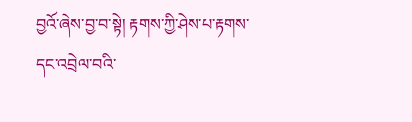བྱའོ་ཞེས་བྱ་བ་སྟེ། རྟགས་ཀྱི་ཤེས་པ་རྟགས་དང་འབྲེལ་བའི་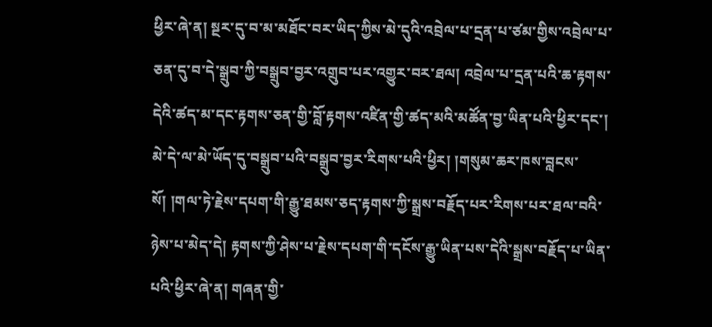ཕྱིར་ཞེ་ན། སྔར་དུ་བ་མ་མཐོང་བར་ཡིད་ཀྱིས་མེ་དུའི་འབྲེལ་པ་དྲན་པ་ཙམ་གྱིས་འབྲེལ་པ་ཅན་དུ་བ་དེ་སྒྲུབ་ཀྱི་བསྒྲུབ་བྱར་འགྲུབ་པར་འགྱུར་བར་ཐལ། འབྲེལ་པ་དྲན་པའི་ཆ་རྟགས་དེའི་ཚད་མ་དང་རྟགས་ཅན་གྱི་བློ་རྟགས་འཛིན་གྱི་ཚད་མའི་མཚོན་བྱ་ཡིན་པའི་ཕྱིར་དང་། མེ་དེ་ལ་མེ་ཡོད་དུ་བསྒྲུབ་པའི་བསྒྲུབ་བྱར་རིགས་པའི་ཕྱིར། །གསུམ་ཆར་ཁས་བླངས་སོ། །གལ་ཏེ་རྗེས་དཔག་གི་རྒྱུ་ཐམས་ཅད་རྟགས་ཀྱི་སྒྲས་བརྗོད་པར་རིགས་པར་ཐལ་བའི་ཉེས་པ་མེད་དེ། རྟགས་ཀྱི་ཤེས་པ་རྗེས་དཔག་གི་དངོས་རྒྱུ་ཡིན་པས་དེའི་སྒྲས་བརྗོད་པ་ཡིན་པའི་ཕྱིར་ཞེ་ན། གཞན་གྱི་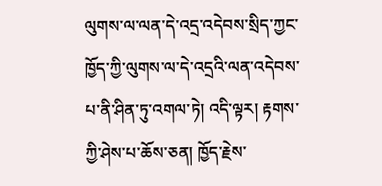ལུགས་ལ་ལན་དེ་འདྲ་འདེབས་སྲིད་ཀྱང་ཁྱོད་ཀྱི་ལུགས་ལ་དེ་འདྲའི་ལན་འདེབས་པ་ནི་ཤིན་ཏུ་འགལ་ཏེ། འདི་ལྟར། རྟགས་ཀྱི་ཤེས་པ་ཆོས་ཅན། ཁྱོད་རྗེས་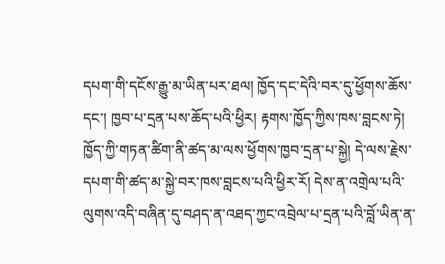དཔག་གི་དངོས་རྒྱུ་མ་ཡིན་པར་ཐལ། ཁྱོད་དང་དེའི་བར་དུ་ཕྱོགས་ཆོས་དང་། ཁྱབ་པ་དྲན་པས་ཆོད་པའི་ཕྱིར། རྟགས་ཁྱོད་ཀྱིས་ཁས་བླངས་ཏེ། ཁྱོད་ཀྱི་གཏན་ཚིག་ནི་ཚད་མ་ལས་ཕྱོགས་ཁྱབ་དྲན་པ་སྐྱེ། དེ་ལས་རྗེས་དཔག་གི་ཚད་མ་སྐྱེ་བར་ཁས་བླངས་པའི་ཕྱིར་རོ། དེས་ན་འགྲེལ་པའི་ལུགས་འདི་བཞིན་དུ་བཤད་ན་འཐད་ཀྱང་འབྲེལ་པ་དྲན་པའི་བློ་ཡིན་ན་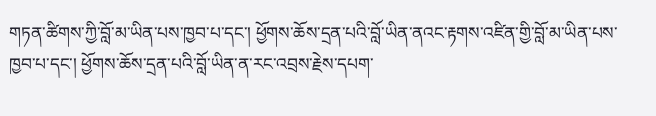གཏན་ཚིགས་ཀྱི་བློ་མ་ཡིན་པས་ཁྱབ་པ་དང་། ཕྱོགས་ཆོས་དྲན་པའི་བློ་ཡིན་ནའང་རྟགས་འཛིན་གྱི་བློ་མ་ཡིན་པས་ཁྱབ་པ་དང་། ཕྱོགས་ཆོས་དྲན་པའི་བློ་ཡིན་ན་རང་འབྲས་རྗེས་དཔག་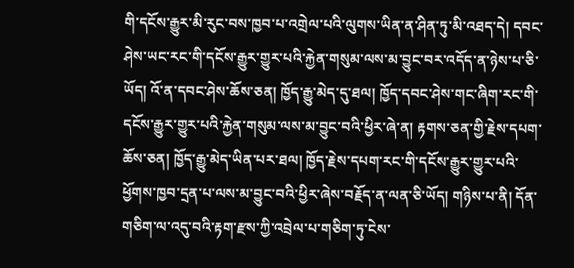གི་དངོས་རྒྱུར་མི་རུང་བས་ཁྱབ་པ་འགྲེལ་པའི་ལུགས་ཡིན་ན་ཤིན་ཏུ་མི་འཐད་དེ། དབང་ཤེས་ཡང་རང་གི་དངོས་རྒྱུར་གྱུར་པའི་རྐྱེན་གསུམ་ལས་མ་བྱུང་བར་འདོད་ན་ཉེས་པ་ཅི་ཡོད། འོ་ན་དབང་ཤེས་ཆོས་ཅན། ཁྱོད་རྒྱུ་མེད་དུ་ཐལ། ཁྱོད་དབང་ཤེས་གང་ཞིག་རང་གི་དངོས་རྒྱུར་གྱུར་པའི་རྐྱེན་གསུམ་ལས་མ་བྱུང་བའི་ཕྱིར་ཞེ་ན། རྟགས་ཅན་གྱི་རྗེས་དཔག་ཆོས་ཅན། ཁྱོད་རྒྱུ་མེད་ཡིན་པར་ཐལ། ཁྱོད་རྗེས་དཔག་རང་གི་དངོས་རྒྱུར་གྱུར་པའི་ཕྱོགས་ཁྱབ་དྲན་པ་ལས་མ་བྱུང་བའི་ཕྱིར་ཞེས་བརྗོད་ན་ལན་ཅི་ཡོད། གཉིས་པ་ནི། དོན་གཅིག་ལ་འདུ་བའི་རྟག་རྫས་ཀྱི་འབྲེལ་པ་གཅིག་ཏུ་ངེས་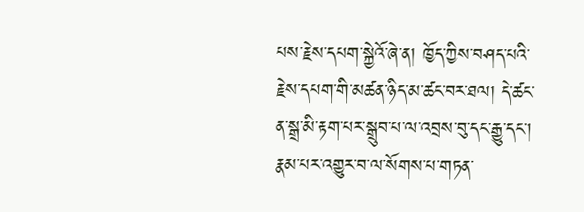པས་རྗེས་དཔག་སྐྱེའོ་ཞེ་ན། ཁྱོད་ཀྱིས་བཤད་པའི་རྗེས་དཔག་གི་མཚན་ཉིད་མ་ཚང་བར་ཐལ། དེ་ཚང་ན་སྒྲ་མི་རྟག་པར་སྒྲུབ་པ་ལ་འབྲས་བུ་དང་རྒྱུ་དང་། རྣམ་པར་འགྱུར་བ་ལ་སོགས་པ་གཏན་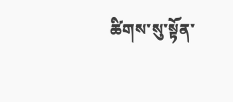ཚིགས་སུ་སྟོན་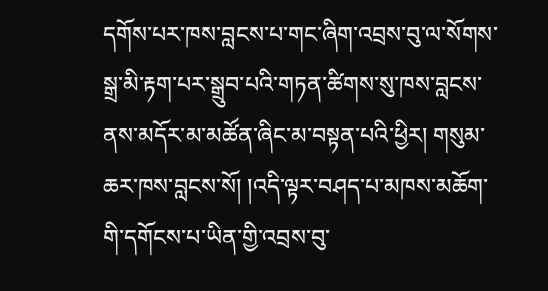དགོས་པར་ཁས་བླངས་པ་གང་ཞིག་འབྲས་བུ་ལ་སོགས་སྒྲ་མི་རྟག་པར་སྒྲུབ་པའི་གཏན་ཚིགས་སུ་ཁས་བླངས་ནས་མདོར་མ་མཚོན་ཞིང་མ་བསྟན་པའི་ཕྱིར། གསུམ་ཆར་ཁས་བླངས་སོ། །འདི་ལྟར་བཤད་པ་མཁས་མཆོག་གི་དགོངས་པ་ཡིན་གྱི་འབྲས་བུ་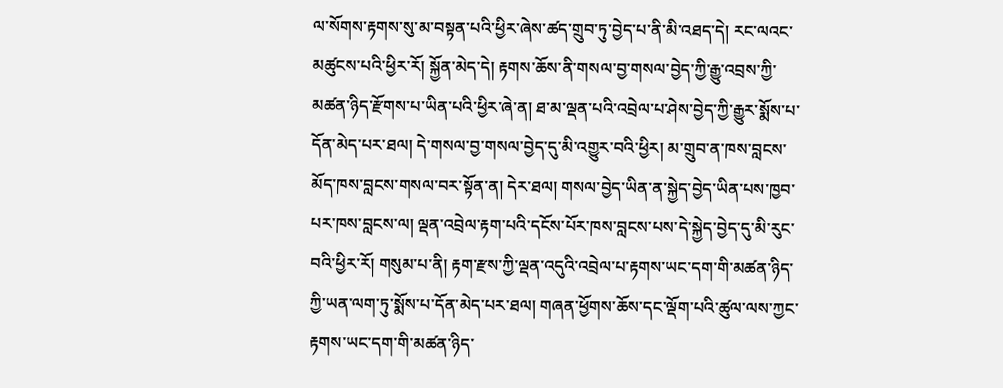ལ་སོགས་རྟགས་སུ་མ་བསྟན་པའི་ཕྱིར་ཞེས་ཚད་གྲུབ་ཏུ་བྱེད་པ་ནི་མི་འཐད་དེ། རང་ལའང་མཚུངས་པའི་ཕྱིར་རོ། སྐྱོན་མེད་དེ། རྟགས་ཆོས་ནི་གསལ་བྱ་གསལ་བྱེད་ཀྱི་རྒྱུ་འབྲས་ཀྱི་མཚན་ཉིད་རྫོགས་པ་ཡིན་པའི་ཕྱིར་ཞེ་ན། ཐ་མ་ལྡན་པའི་འབྲེལ་པ་ཤེས་བྱེད་ཀྱི་རྒྱུར་སྨོས་པ་དོན་མེད་པར་ཐལ། དེ་གསལ་བྱ་གསལ་བྱེད་དུ་མི་འགྱུར་བའི་ཕྱིར། མ་གྲུབ་ན་ཁས་བླངས་མོད་ཁས་བླངས་གསལ་བར་སྟོན་ན། དེར་ཐལ། གསལ་བྱེད་ཡིན་ན་སྐྱེད་བྱེད་ཡིན་པས་ཁྱབ་པར་ཁས་བླངས་ལ། ལྡན་འབྲེལ་རྟག་པའི་དངོས་པོར་ཁས་བླངས་པས་དེ་སྐྱེད་བྱེད་དུ་མི་རུང་བའི་ཕྱིར་རོ། གསུམ་པ་ནི། རྟག་རྫས་ཀྱི་ལྡན་འདུའི་འབྲེལ་པ་རྟགས་ཡང་དག་གི་མཚན་ཉིད་ཀྱི་ཡན་ལག་ཏུ་སྨོས་པ་དོན་མེད་པར་ཐལ། གཞན་ཕྱོགས་ཆོས་དང་ལྡོག་པའི་ཚུལ་ལས་ཀྱང་རྟགས་ཡང་དག་གི་མཚན་ཉིད་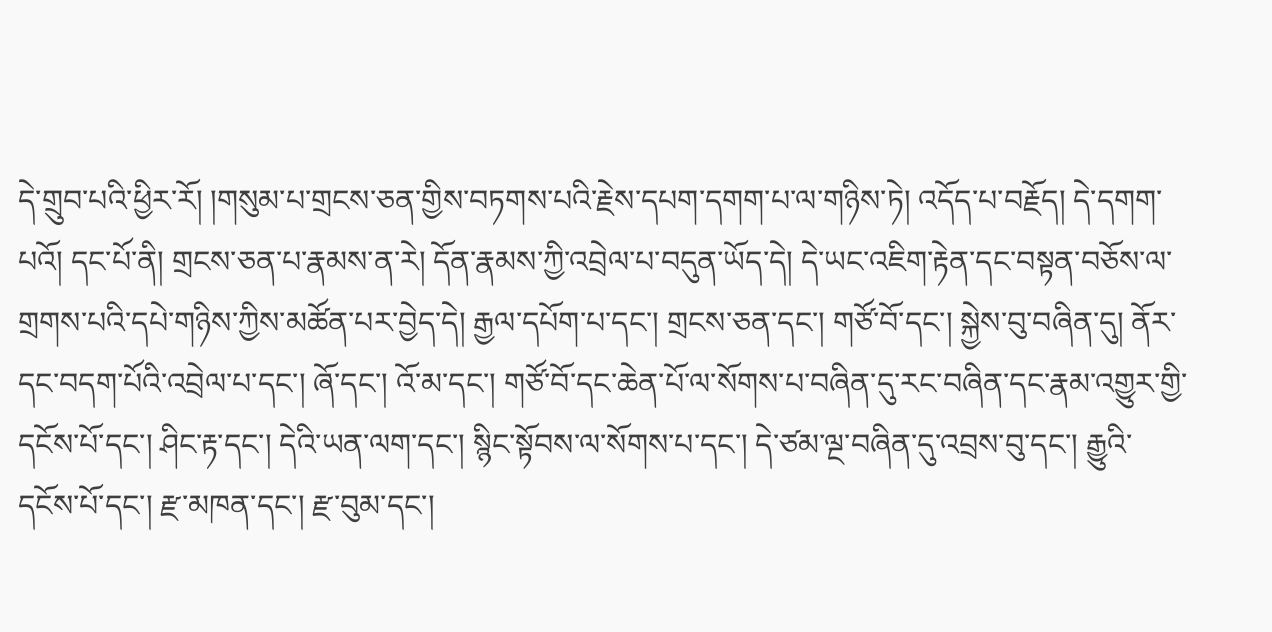དེ་གྲུབ་པའི་ཕྱིར་རོ། །གསུམ་པ་གྲངས་ཅན་གྱིས་བཏགས་པའི་རྗེས་དཔག་དགག་པ་ལ་གཉིས་ཏེ། འདོད་པ་བརྗོད། དེ་དགག་པའོ། དང་པོ་ནི། གྲངས་ཅན་པ་རྣམས་ན་རེ། དོན་རྣམས་ཀྱི་འབྲེལ་པ་བདུན་ཡོད་དེ། དེ་ཡང་འཇིག་རྟེན་དང་བསྟན་བཅོས་ལ་གྲགས་པའི་དཔེ་གཉིས་ཀྱིས་མཚོན་པར་བྱེད་དེ། རྒྱལ་དཔོག་པ་དང་། གྲངས་ཅན་དང་། གཙོ་བོ་དང་། སྐྱེས་བུ་བཞིན་དུ། ནོར་དང་བདག་པོའི་འབྲེལ་པ་དང་། ཞོ་དང་། འོ་མ་དང་། གཙོ་བོ་དང་ཆེན་པོ་ལ་སོགས་པ་བཞིན་དུ་རང་བཞིན་དང་རྣམ་འགྱུར་གྱི་དངོས་པོ་དང་། ཤིང་རྟ་དང་། དེའི་ཡན་ལག་དང་། སྙིང་སྟོབས་ལ་སོགས་པ་དང་། དེ་ཙམ་ལྔ་བཞིན་དུ་འབྲས་བུ་དང་། རྒྱུའི་དངོས་པོ་དང་། རྫ་མཁན་དང་། རྫ་བུམ་དང་།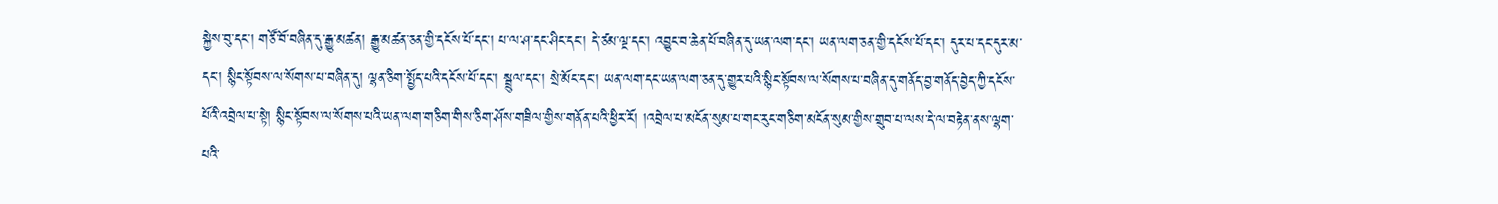སྐྱེས་བུ་དང་། གཙོ་བོ་བཞིན་དུ་རྒྱུ་མཚན། རྒྱུ་མཚན་ཅན་གྱི་དངོས་པོ་དང་། པ་ལ་ཤ་དང་ཤིང་དང་། དེ་ཙམ་ལྔ་དང་། འབྱུང་བ་ཆེན་པོ་བཞིན་དུ་ཡན་ལག་དང་། ཡན་ལག་ཅན་གྱི་དངོས་པོ་དང་། དུར་པ་དང་དུར་མ་དང་། སྙིང་སྟོབས་ལ་སོགས་པ་བཞིན་དུ། ལྷན་ཅིག་སྤྱོད་པའི་དངོས་པོ་དང་། སྦྲུལ་དང་། སྲེ་མོང་དང་། ཡན་ལག་དང་ཡན་ལག་ཅན་དུ་གྱུར་པའི་སྙིང་སྟོབས་ལ་སོགས་པ་བཞིན་དུ་གནོད་བྱ་གནོད་བྱེད་ཀྱི་དངོས་པོའི་འབྲེལ་པ་སྟེ། སྙིང་སྟོབས་ལ་སོགས་པའི་ཡན་ལག་གཅིག་གིས་ཅིག་ཤོས་གཟིལ་གྱིས་གནོན་པའི་ཕྱིར་རོ། །འབྲེལ་པ་མངོན་སུམ་པ་གང་རུང་གཅིག་མངོན་སུམ་གྱིས་གྲུབ་པ་ལས་དེ་ལ་བརྟེན་ནས་ལྷག་པའི་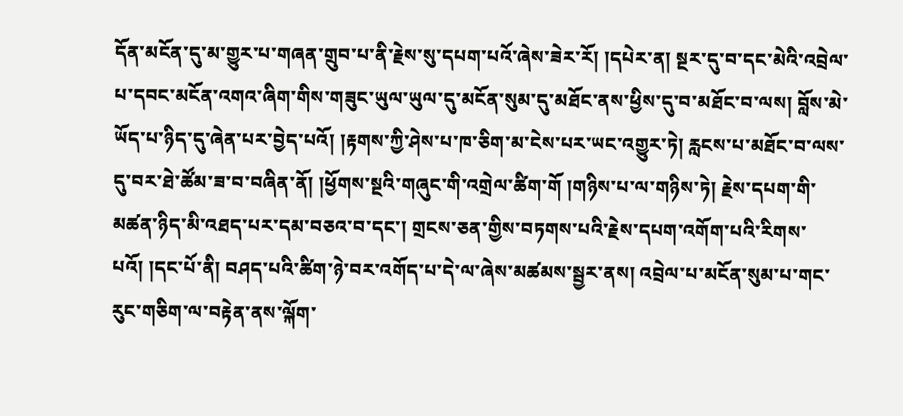དོན་མངོན་དུ་མ་གྱུར་པ་གཞན་གྲུབ་པ་ནི་རྗེས་སུ་དཔག་པའོ་ཞེས་ཟེར་རོ། །དཔེར་ན། སྔར་དུ་བ་དང་མེའི་འབྲེལ་པ་དབང་མངོན་འགའ་ཞིག་གིས་གཟུང་ཡུལ་ཡུལ་དུ་མངོན་སུམ་དུ་མཐོང་ནས་ཕྱིས་དུ་བ་མཐོང་བ་ལས། བློས་མེ་ཡོད་པ་ཉིད་དུ་ཞེན་པར་བྱེད་པའོ། །རྟགས་ཀྱི་ཤེས་པ་ཁ་ཅིག་མ་ངེས་པར་ཡང་འགྱུར་ཏེ། རླངས་པ་མཐོང་བ་ལས་དུ་བར་ཐེ་ཚོམ་ཟ་བ་བཞིན་ནོ། །ཕྱོགས་སྔའི་གཞུང་གི་འགྲེལ་ཚིག་གོ །གཉིས་པ་ལ་གཉིས་ཏེ། རྗེས་དཔག་གི་མཚན་ཉིད་མི་འཐད་པར་དམ་བཅའ་བ་དང་། གྲངས་ཅན་གྱིས་བཏགས་པའི་རྗེས་དཔག་འགོག་པའི་རིགས་པའོ། །དང་པོ་ནི། བཤད་པའི་ཚིག་ཉེ་བར་འགོད་པ་དེ་ལ་ཞེས་མཚམས་སྦྱར་ནས། འབྲེལ་པ་མངོན་སུམ་པ་གང་རུང་གཅིག་ལ་བརྟེན་ནས་ལྐོག་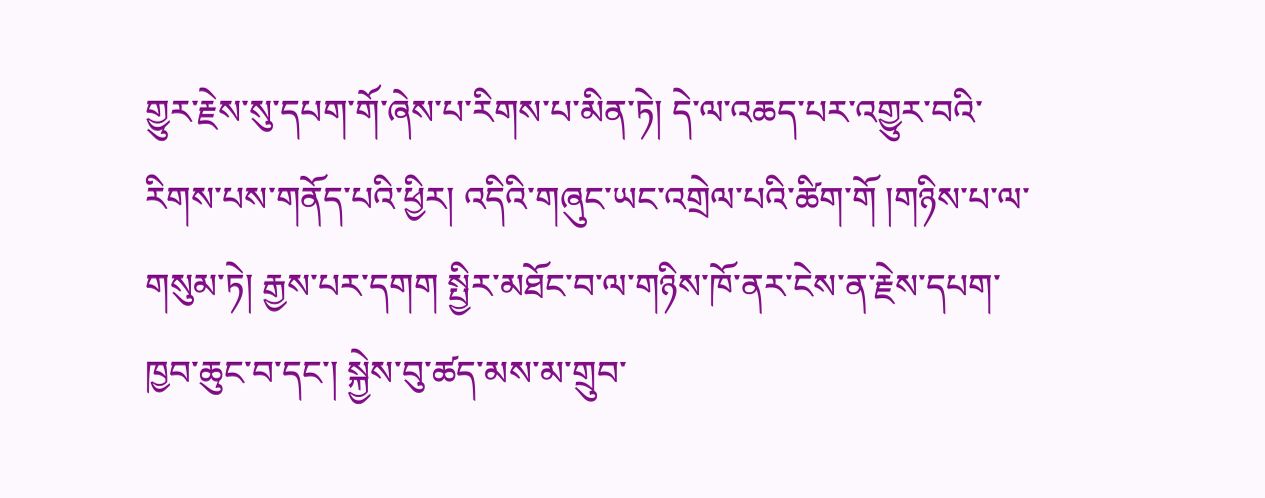གྱུར་རྗེས་སུ་དཔག་གོ་ཞེས་པ་རིགས་པ་མིན་ཏེ། དེ་ལ་འཆད་པར་འགྱུར་བའི་རིགས་པས་གནོད་པའི་ཕྱིར། འདིའི་གཞུང་ཡང་འགྲེལ་པའི་ཚིག་གོ །གཉིས་པ་ལ་གསུམ་ཏེ། རྒྱས་པར་དགག སྤྱིར་མཐོང་བ་ལ་གཉིས་ཁོ་ནར་ངེས་ན་རྗེས་དཔག་ཁྱབ་ཆུང་བ་དང་། སྐྱེས་བུ་ཚད་མས་མ་གྲུབ་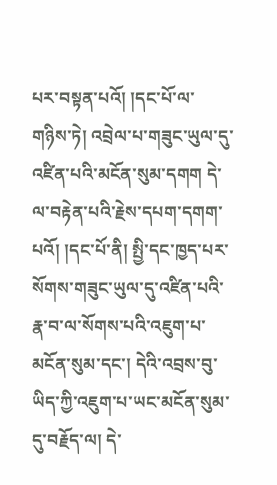པར་བསྟན་པའོ། །དང་པོ་ལ་གཉིས་ཏེ། འབྲེལ་པ་གཟུང་ཡུལ་དུ་འཛིན་པའི་མངོན་སུམ་དགག དེ་ལ་བརྟེན་པའི་རྗེས་དཔག་དགག་པའོ། །དང་པོ་ནི། སྤྱི་དང་ཁྱད་པར་སོགས་གཟུང་ཡུལ་དུ་འཛིན་པའི་རྣ་བ་ལ་སོགས་པའི་འཇུག་པ་མངོན་སུམ་དང་། དེའི་འབྲས་བུ་ཡིད་ཀྱི་འཇུག་པ་ཡང་མངོན་སུམ་དུ་བརྗོད་ལ། དེ་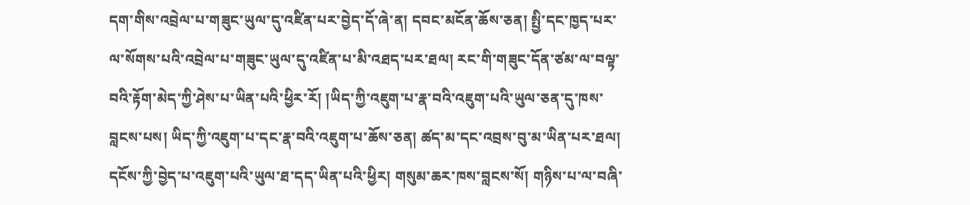དག་གིས་འབྲེལ་པ་གཟུང་ཡུལ་དུ་འཛིན་པར་བྱེད་དོ་ཞེ་ན། དབང་མངོན་ཆོས་ཅན། སྤྱི་དང་ཁྱད་པར་ལ་སོགས་པའི་འབྲེལ་པ་གཟུང་ཡུལ་དུ་འཛིན་པ་མི་འཐད་པར་ཐལ། རང་གི་གཟུང་དོན་ཙམ་ལ་བལྟ་བའི་རྟོག་མེད་ཀྱི་ཤེས་པ་ཡིན་པའི་ཕྱིར་རོ། །ཡིད་ཀྱི་འཇུག་པ་རྣ་བའི་འཇུག་པའི་ཡུལ་ཅན་དུ་ཁས་བླངས་པས། ཡིད་ཀྱི་འཇུག་པ་དང་རྣ་བའི་འཇུག་པ་ཆོས་ཅན། ཚད་མ་དང་འབྲས་བུ་མ་ཡིན་པར་ཐལ། དངོས་ཀྱི་བྱེད་པ་འཇུག་པའི་ཡུལ་ཐ་དད་ཡིན་པའི་ཕྱིར། གསུམ་ཆར་ཁས་བླངས་སོ། གཉིས་པ་ལ་བཞི་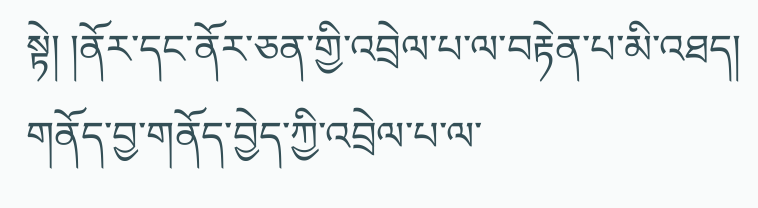སྟེ། །ནོར་དང་ནོར་ཅན་གྱི་འབྲེལ་པ་ལ་བརྟེན་པ་མི་འཐད། གནོད་བྱ་གནོད་བྱེད་ཀྱི་འབྲེལ་པ་ལ་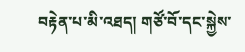བརྟེན་པ་མི་འཐད། གཙོ་བོ་དང་སྐྱེས་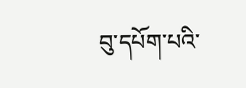བུ་དཔོག་པའི་